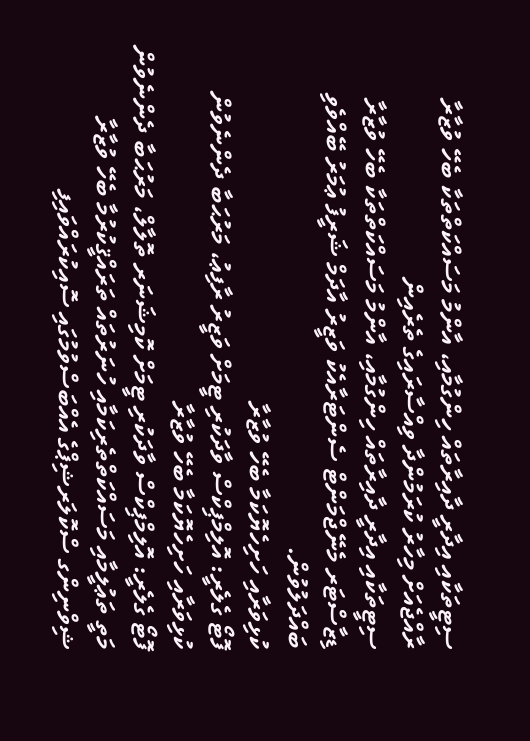ސިޓީތަކާއި އިދާރީ ދާއިރާތައް ހިންގުމާއި، އާންމު މަސައްކަތްތަކާ ބެހޭ ވުޒާރާ
ރާއްޖެއަށް މިހާރު ކުރަމުންދާ ވިއްސާރައިގެ ތެރެއިން
ސިޓީތަކާއި އިދާރީ ދާއިރާތައް ހިންގުމާއި، އާންމު މަސައްކަތްތަކާ ބެހޭ ވުޒާރާ
ޑިޒާސްޓަރ މެނޭޖްމަންޓް ސެންޓަރާއެކު ވަޒީރު އާދަމް ޝަރީފު ޢުމަރު ބޭއްވެވި ބައްދަލުވުން.
ކުޅިވަރާއި ހަށިހެޔޮކަމާ ބެހޭ ވުޒާރާ
ފޮޓޯ ގެލެރީ: އޮލިމްޕިކްސް ވާދަކުރި ޓީމަށް ވަޒީރު ރާފިޢު، މަރުޙަބާ ދެންނެވުން
ކުޅިވަރާއި ހަށިހެޔޮކަމާ ބެހޭ ވުޒާރާ
ފޮޓޯ ގެލެރީ: އޮލިމްޕިކްސް ވާދަކުރި ޓީމަށް ކޮމިޝަނަރ ތޮލާލް، މަރުޙަބާ ދެންނެވުން
މަތީ ތަޢުލީމާއި މަސައްކަތްތެރިކަމާއި ހުނަރުތައް ތަރައްޤީކުރުމާ ބެހޭ ވުޒާރާ
ޝިވްނިންގ ސްކޮލަރޝިޕްގެ އެއްބަސްވުމުގައި ސޮއިކުރައްވައިފި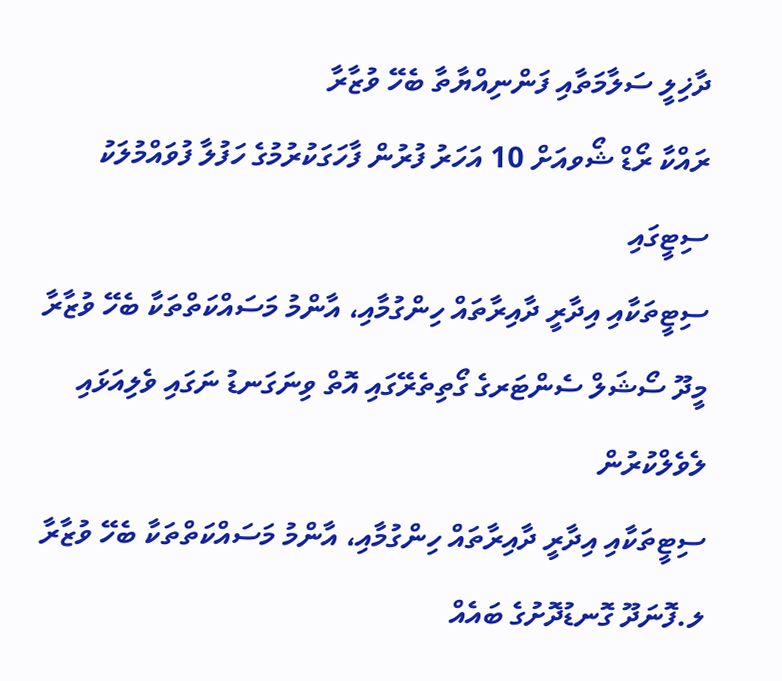ދާޚިލީ ސަލާމަތާއި ފަންނިއްޔާތާ ބެހޭ ވުޒާރާ
ރައްކާ ރޯޑް ޝޯވއަށް 10 އަހަރު ފުރުން ފާހަގަކުރުމުގެ ހަފުލާ ފުވައްމުލަކު ސިޓީގައި
ސިޓީތަކާއި އިދާރީ ދާއިރާތައް ހިންގުމާއި، އާންމު މަސައްކަތްތަކާ ބެހޭ ވުޒާރާ
މީދޫ ސޯޝަލް ސެންޓަރގެ ގޯތިތެރޭގައި އޮތް ވިނަގަނޑު ނަގައި ވެލިއަޅައި ލެވެލްކުރުން
ސިޓީތަކާއި އިދާރީ ދާއިރާތައް ހިންގުމާއި، އާންމު މަސައްކަތްތަކާ ބެހޭ ވުޒާރާ
ލ.ފޮނަދޫ ގޮނޑުދޮށުގެ ބައެއް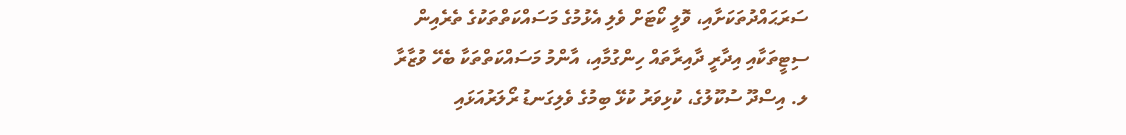ސަރަޙައްދުތަކަށާއި، ވޮލީ ކޯޓަށް ވެލި އެޅުމުގެ މަސައްކަތްތަކުގެ ތެރެއިން
ސިޓީތަކާއި އިދާރީ ދާއިރާތައް ހިންގުމާއި، އާންމު މަސައްކަތްތަކާ ބެހޭ ވުޒާރާ
ލ. އިސްދޫ ސުކޫލުގެ، ކުޅިވަރު ކުޅޭ ބިމުގެ ވެލިގަނޑު ރޯލަރުއަޅައި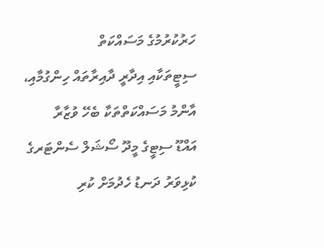ހަރުކުރުމުގެ މަސައްކަތް
ސިޓީތަކާއި އިދާރީ ދާއިރާތައް ހިންގުމާއި، އާންމު މަސައްކަތްތަކާ ބެހޭ ވުޒާރާ
އައްޑޫ ސިޓީގެ މީދޫ ސޯޝަލް ސެންޓަރގެ ކުޅިވަރު ދަނޑު ހެދުމަށް ކުރި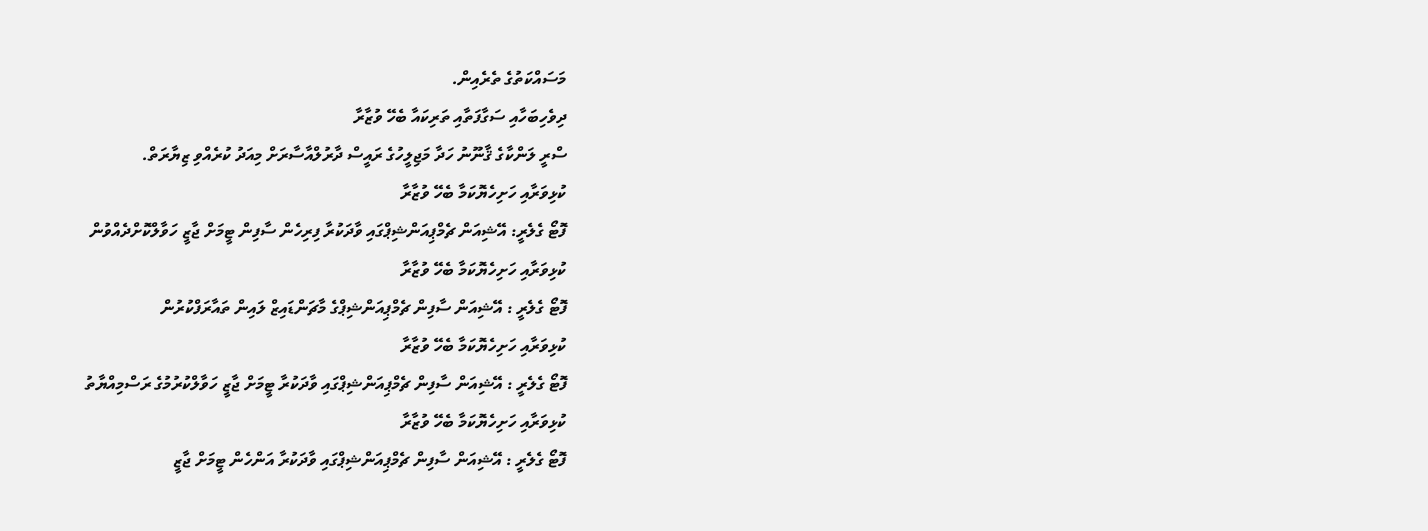މަސައްކަތުގެ ތެރެއިން.
ދިވެހިބަހާއި ސަގާފަތާއި ތަރިކައާ ބެހޭ ވުޒާރާ
ސްރީ ލަންކާގެ ޤާނޫނު ހަދާ މަޖިލީހުގެ ރައީސް ދާރުލްއާސާރަށް މިއަދު ކުރެއްވި ޒިޔާރަތް.
ކުޅިވަރާއި ހަށިހެޔޮކަމާ ބެހޭ ވުޒާރާ
ފޮޓޯ ގެލެރީ: އޭޝިއަން ޗެމްޕިއަންޝިޕްގައި ވާދަކުރާ ފިރިހެން ސާފިން ޓީމަށް ޖާޒީ ހަވާލްކޮށްދެއްވުން
ކުޅިވަރާއި ހަށިހެޔޮކަމާ ބެހޭ ވުޒާރާ
ފޮޓޯ ގެލެރީ : އޭޝިއަން ސާފިން ޗެމްޕިއަންޝިޕްގެ މާޗަންޑައިޒް ލައިން ތައާރަފްކުރުން
ކުޅިވަރާއި ހަށިހެޔޮކަމާ ބެހޭ ވުޒާރާ
ފޮޓޯ ގެލެރީ : އޭޝިއަން ސާފިން ޗެމްޕިއަންޝިޕްގައި ވާދަކުރާ ޓީމަށް ޖާޒީ ހަވާލްކުރުމުގެ ރަސްމިއްޔާތު
ކުޅިވަރާއި ހަށިހެޔޮކަމާ ބެހޭ ވުޒާރާ
ފޮޓޯ ގެލެރީ : އޭޝިއަން ސާފިން ޗެމްޕިއަންޝިޕްގައި ވާދަކުރާ އަންހެން ޓީމަށް ޖާޒީ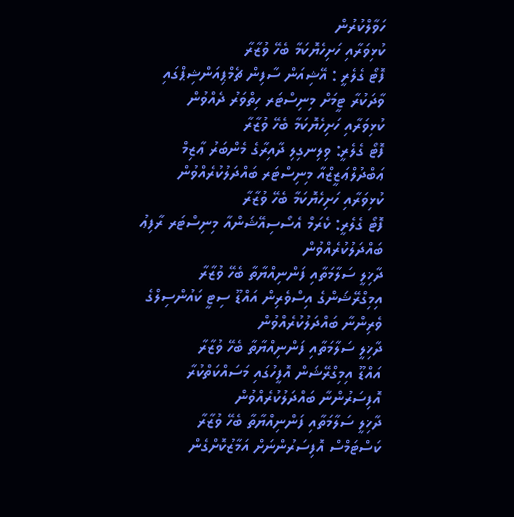ހަވާލްކުރުން
ކުޅިވަރާއި ހަށިހެޔޮކަމާ ބެހޭ ވުޒާރާ
ފޮޓޯ ގެލެރީ : އޭޝިއަން ސާފިން ޗެމްޕިއަންޝިޕްގައި ވާދަކުރާ ޓީމަށް މިނިސްޓަރ ހިތްވަރު ދެއްވުން
ކުޅިވަރާއި ހަށިހެޔޮކަމާ ބެހޭ ވުޒާރާ
ފޮޓޯ ގެލެރީ: ވިލިނގިލި ދާއިރާގެ މެންބަރު ޢާޒިމް ޢަބްދުލްޢަޒީޒްއާ މިނިސްޓަރ ބައްދަލުކުރެއްވުން
ކުޅިވަރާއި ހަށިހެޔޮކަމާ ބެހޭ ވުޒާރާ
ފޮޓޯ ގެލެރީ: ކެރަމް އެސޯސިއޭޝަންއާ މިނިސްޓަރ ރާފިޢު ބައްދަލުކުރެއްވުން
ދާޚިލީ ސަލާމަތާއި ފަންނިއްޔާތާ ބެހޭ ވުޒާރާ
އިމިގްރޭޝަންގެ އިސްވެރިން އައްޑޫ ސިޓީ ކައުންސިލްގެ ވެރިންނާ ބައްދަލުކުރެއްވުން
ދާޚިލީ ސަލާމަތާއި ފަންނިއްޔާތާ ބެހޭ ވުޒާރާ
އައްޑޫ އިމިގްރޭޝަން އޮފީހުގައި މަސައްކަތްކުރާ އޮފިސަރުންނާ ބައްދަލުކުރެއްވުން
ދާޚިލީ ސަލާމަތާއި ފަންނިއްޔާތާ ބެހޭ ވުޒާރާ
ކަސްޓަމްސް އޮފިސަރުންނަށް އަމާޒުކޮށްގެން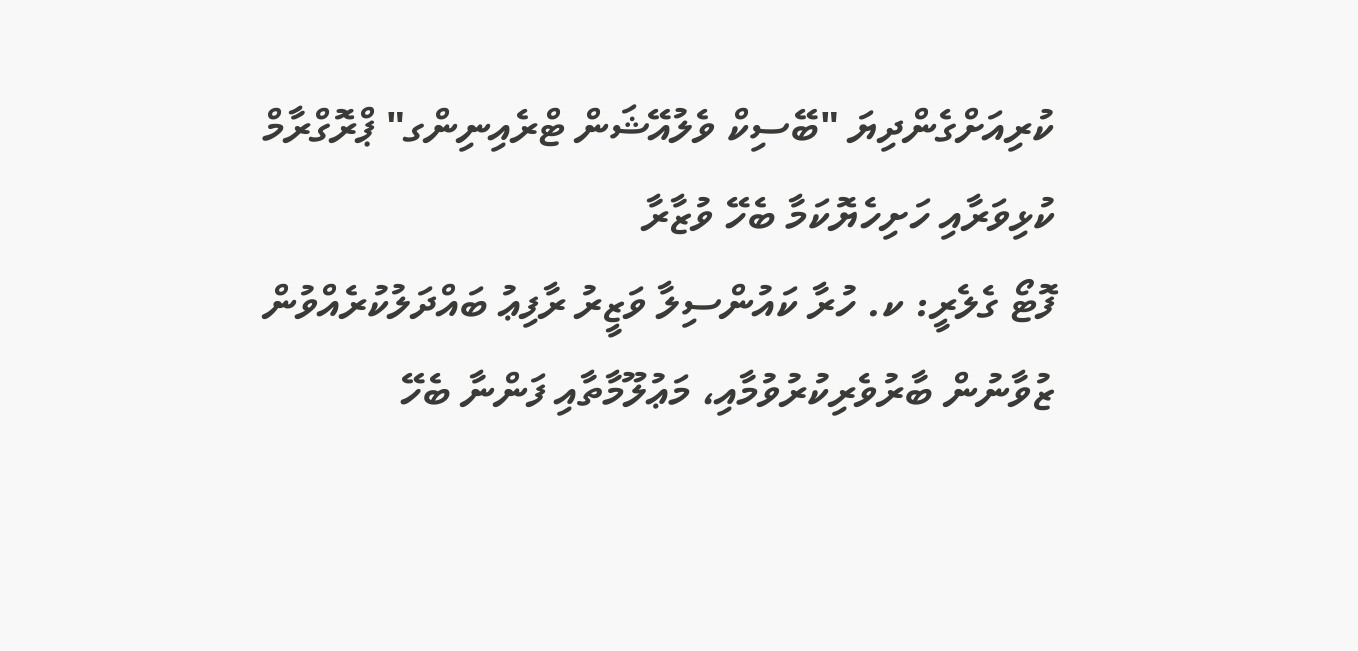ކުރިއަށްގެންދިޔަ "ބޭސިކް ވެލުއޭޝަން ޓްރެއިނިންގ" ޕްރޮގްރާމް
ކުޅިވަރާއި ހަށިހެޔޮކަމާ ބެހޭ ވުޒާރާ
ފޮޓޯ ގެލެރީ: ކ. ހުރާ ކައުންސިލާ ވަޒީރު ރާފިޢު ބައްދަލުކުރެއްވުން
ޒުވާނުން ބާރުވެރިކުރުވުމާއި، މަޢުލޫމާތާއި ފަންނާ ބެހޭ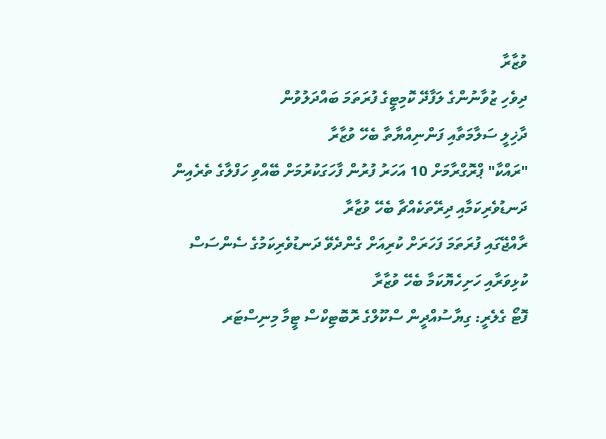ވުޒާރާ
ދިވެހި ޒުވާނުންގެ ލަފާދޭ ކޮމިޓީގެ ފުރަތަމަ ބައްދަލުވުން
ދާޚިލީ ސަލާމަތާއި ފަންނިއްޔާތާ ބެހޭ ވުޒާރާ
"ރައްކާ" ޕްރޮގްރާމަށް 10 އަހަރު ފުރުން ފާހަގަކުރުމަށް ބޭއްވި ހަފްލާގެ ތެރެއިން
ދަނޑުވެރިކަމާއި ދިރޭތަކެއްޗާ ބެހޭ ވުޒާރާ
ރާއްޖޭގައި ފުރަތަމަ ފަހަރަށް ކުރިއަށް ގެންދެވޭ ދަނޑުވެރިކަމުގެ ސެންސަސް
ކުޅިވަރާއި ހަށިހެޔޮކަމާ ބެހޭ ވުޒާރާ
ފޮޓޯ ގެލެރީ: ގިޔާސުއްދީން ސްކޫލްގެ ރޮބޮޓިކްސް ޓީމާ މިނިސްޓަރ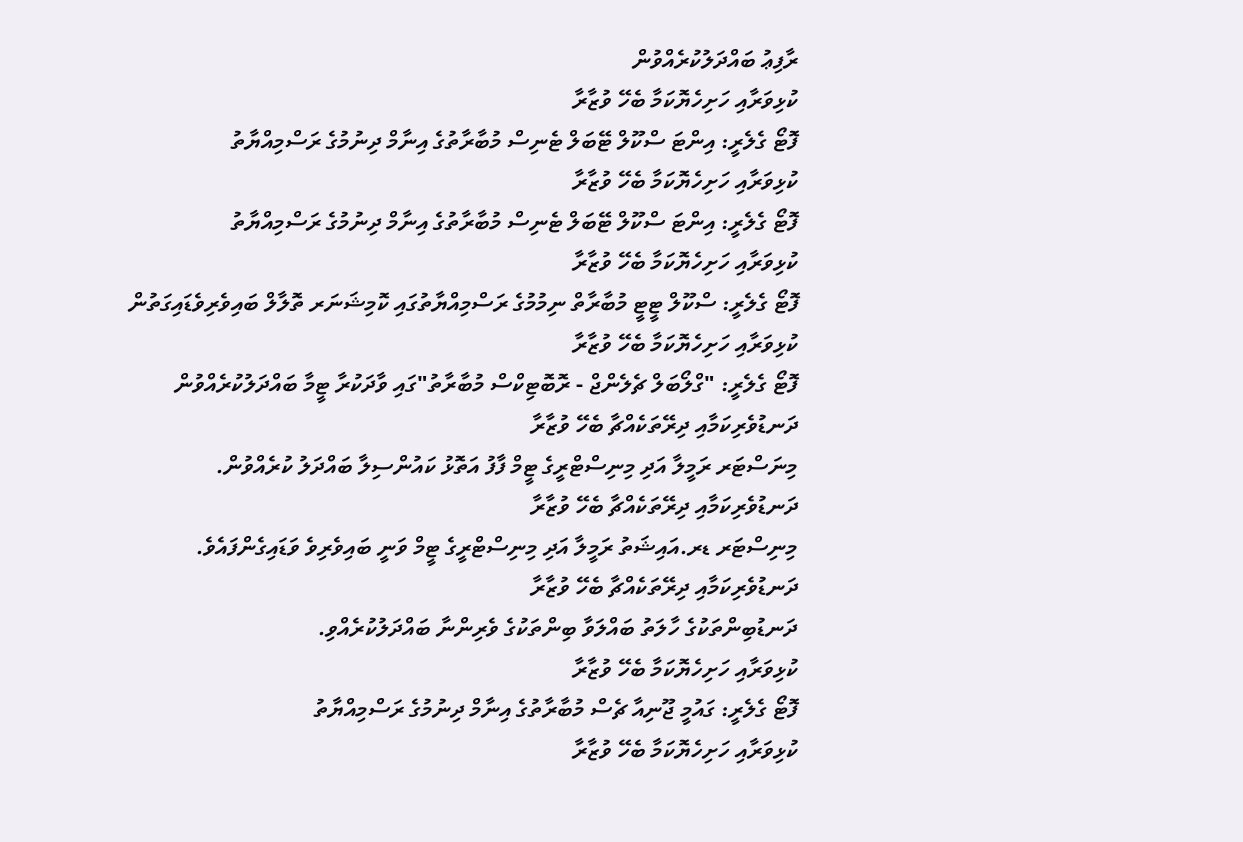ރާފިޢު ބައްދަލުކުރެއްވުން
ކުޅިވަރާއި ހަށިހެޔޮކަމާ ބެހޭ ވުޒާރާ
ފޮޓޯ ގެލެރީ: އިންޓަ ސްކޫލް ޓޭބަލް ޓެނިސް މުބާރާތުގެ އިނާމް ދިނުމުގެ ރަސްމިއްޔާތު
ކުޅިވަރާއި ހަށިހެޔޮކަމާ ބެހޭ ވުޒާރާ
ފޮޓޯ ގެލެރީ: އިންޓަ ސްކޫލް ޓޭބަލް ޓެނިސް މުބާރާތުގެ އިނާމް ދިނުމުގެ ރަސްމިއްޔާތު
ކުޅިވަރާއި ހަށިހެޔޮކަމާ ބެހޭ ވުޒާރާ
ފޮޓޯ ގެލެރީ: ސްކޫލް ޓީޓީ މުބާރާތް ނިމުމުގެ ރަސްމިއްޔާތުގައި ކޮމިޝަނަރ ތޮލާލް ބައިވެރިވެޑައިގަތުން
ކުޅިވަރާއި ހަށިހެޔޮކަމާ ބެހޭ ވުޒާރާ
ފޮޓޯ ގެލެރީ: "ގްލޯބަލް ޗެލެންޖް - ރޮބޮޓިކްސް މުބާރާތު"ގައި ވާދަކުރާ ޓީމާ ބައްދަލުކުރެއްވުން
ދަނޑުވެރިކަމާއި ދިރޭތަކެއްޗާ ބެހޭ ވުޒާރާ
މިނަސްޓަރ ރަމީލާ އަދި މިނިސްޓްރީގެ ޓީމް ފާފު އަތޮޅު ކައުންސިލާ ބައްދަލު ކުރެއްވުން.
ދަނޑުވެރިކަމާއި ދިރޭތަކެއްޗާ ބެހޭ ވުޒާރާ
މިނިސްޓަރ ޑރ.އައިޝަތު ރަމީލާ އަދި މިނިސްޓްރީގެ ޓީމް ވަނީ ބައިވެރިވެ ވަޑައިގެންފައެވެ.
ދަނޑުވެރިކަމާއި ދިރޭތަކެއްޗާ ބެހޭ ވުޒާރާ
ދަނޑުބިންތަކުގެ ހާލަތު ބައްލަވާ ބިންތަކުގެ ވެރިންނާ ބައްދަލުކުރެއްވި.
ކުޅިވަރާއި ހަށިހެޔޮކަމާ ބެހޭ ވުޒާރާ
ފޮޓޯ ގެލެރީ: ގައުމީ ޖޫނިއާ ޗެސް މުބާރާތުގެ އިނާމް ދިނުމުގެ ރަސްމިއްޔާތު
ކުޅިވަރާއި ހަށިހެޔޮކަމާ ބެހޭ ވުޒާރާ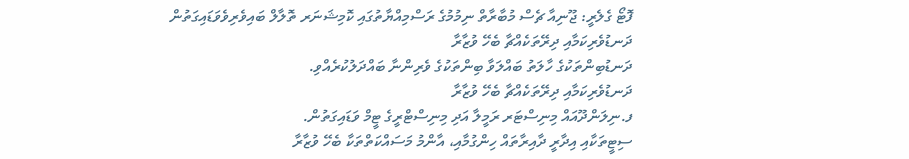ފޮޓޯ ގެލެރީ: ޖޫނިއާ ޗެސް މުބާރާތް ނިމުމުގެ ރަސްމިއްޔާތުގައި ކޮމިޝަނަރ ތޮލާލް ބައިވެރިވެވަޑައިގަތުން
ދަނޑުވެރިކަމާއި ދިރޭތަކެއްޗާ ބެހޭ ވުޒާރާ
ދަނޑުބިންތަކުގެ ހާލަތު ބައްލަވާ ބިންތަކުގެ ވެރިންނާ ބައްދަލުކުރެއްވި.
ދަނޑުވެރިކަމާއި ދިރޭތަކެއްޗާ ބެހޭ ވުޒާރާ
ފ.ނިލަންދޫއައް މިނިސްޓަރ ރަމީލާ އަދި މިނިސްޓްރީގެ ޓީމް ވަޑައިގަތުން.
ސިޓީތަކާއި އިދާރީ ދާއިރާތައް ހިންގުމާއި، އާންމު މަސައްކަތްތަކާ ބެހޭ ވުޒާރާ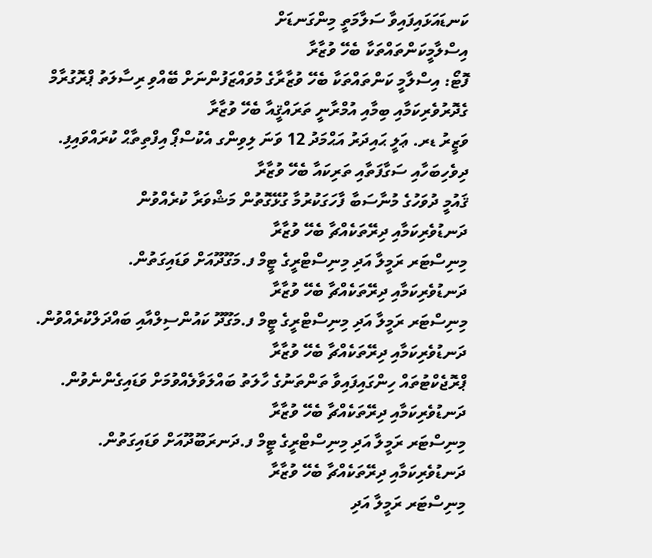ކަނޑައަޅައިފައިވާ ސަލާމަތީ މިންގަނޑަށް
އިސްލާމީކަންތައްތަކާ ބެހޭ ވުޒާރާ
ފޮޓޯ: އިސްލާމީ ކަންތައްތަކާ ބެހޭ ވުޒާރާގެ މުވައްޒަފުންނަށް ބޭއްވި ރިސާލަތު ޕްރޮގުރާމް
ގެދޮރުވެރިކަމާއި ބިމާއި އުމްރާނީ ތަރައްޤީއާ ބެހޭ ވުޒާރާ
ވަޒީރު ޑރ. ޢަލީ ޙައިދަރު އަޙްމަދު 12 ވަނަ ލިވިންގ އެކުސްޕޯ އިފްތިތާޙް ކުރައްވައިފި.
ދިވެހިބަހާއި ސަގާފަތާއި ތަރިކައާ ބެހޭ ވުޒާރާ
ޤައުމީ ދުވަހުގެ މުނާސަބާ ފާހަގަކުރުމާ ގުޅޭގޮތުން މަޝްވަރާ ކުރެއްވުން
ދަނޑުވެރިކަމާއި ދިރޭތަކެއްޗާ ބެހޭ ވުޒާރާ
މިނިސްޓަރ ރަމީލާ އަދި މިނިސްޓްރީގެ ޓީމް ފ.މަގޫދޫއަށް ވަޑައިގަތުން.
ދަނޑުވެރިކަމާއި ދިރޭތަކެއްޗާ ބެހޭ ވުޒާރާ
މިނިސްޓަރ ރަމީލާ އަދި މިނިސްޓްރީގެ ޓީމް ފ.މަގޫދޫ ކައުންސިލްއާއި ބައްދަލްކުރެއްވުން.
ދަނޑުވެރިކަމާއި ދިރޭތަކެއްޗާ ބެހޭ ވުޒާރާ
ޕްރޮޖެކްޓުތައް ހިންގައިފައިވާ ތަންތަނުގެ ހާލަތު ބައްލަވާލެއްވުމަށް ވަޑައިގެންނެވުން.
ދަނޑުވެރިކަމާއި ދިރޭތަކެއްޗާ ބެހޭ ވުޒާރާ
މިނިސްޓަރ ރަމީލާ އަދި މިނިސްޓްރީގެ ޓީމް ފ.ދަނރަބޫދޫއަށް ވަޑައިގަތުން.
ދަނޑުވެރިކަމާއި ދިރޭތަކެއްޗާ ބެހޭ ވުޒާރާ
މިނިސްޓަރ ރަމީލާ އަދި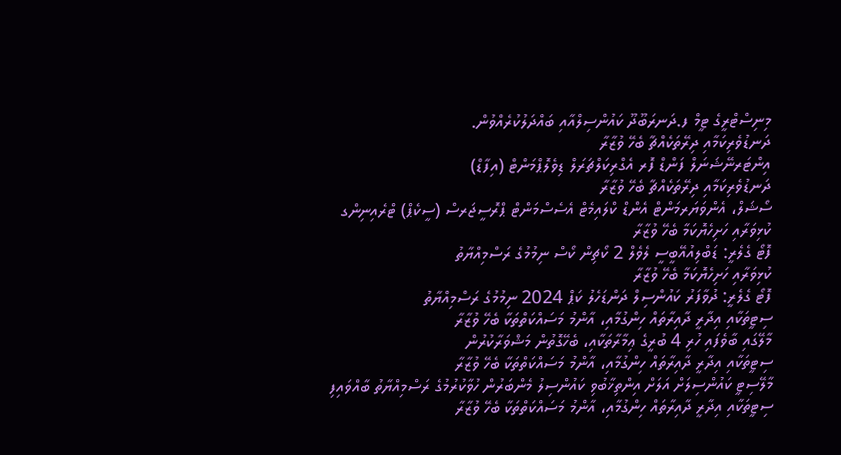މިނިސްޓްރީގެ ޓީމް ފ.ދަނރަބޫދޫ ކައުންސިލްއާއި ބައްދަލުކުރެއްވުން.
ދަނޑުވެރިކަމާއި ދިރޭތަކެއްޗާ ބެހޭ ވުޒާރާ
އިންޓަރނޭޝަނަލް ފަންޑް ފޮރ އެގްރިކަލްޗަރަލް ޑިވެލޮޕްމަންޓް (އިފާޑް)
ދަނޑުވެރިކަމާއި ދިރޭތަކެއްޗާ ބެހޭ ވުޒާރާ
ސޯޝަލް، އެންވަޔަރމަންޓް އެންޑް ކްލައިމެޓް އެސެސްމަންޓް ޕްރޮސީޖަރސް (ސީކެޕް) ޓްރެއިނިންގ
ކުޅިވަރާއި ހަށިހެޔޮކަމާ ބެހޭ ވުޒާރާ
ފޮޓޯ ގެލެރީ: ޑަބްލިއުއޭބީސީ ލެވެލް 2 ކޯޗިން ކޯސް ނިމުމުގެ ރަސްމިއްޔާތު
ކުޅިވަރާއި ހަށިހެޔޮކަމާ ބެހޭ ވުޒާރާ
ފޮޓޯ ގެލެރީ: ދުވާފަރު ކައުންސިލް ދަންޑަހެލު ކަޕް 2024 ނިމުމުގެ ރަސްމިއްޔާތު
ސިޓީތަކާއި އިދާރީ ދާއިރާތައް ހިންގުމާއި، އާންމު މަސައްކަތްތަކާ ބެހޭ ވުޒާރާ
މާލޭގައި ބާވެފައި ހުރި 4 ބުރީގެ ޢިމާރާތަކާއި، ބެހޭގޮތުން މަޝްވަރާކުރުން
ސިޓީތަކާއި އިދާރީ ދާއިރާތައް ހިންގުމާއި، އާންމު މަސައްކަތްތަކާ ބެހޭ ވުޒާރާ
މާލޭސިޓީ ކައުންސިލަށް އަލަށް އިންތިޚާބުވި ކައުންސިލު މެންބަރުން ހުވާކުރުމުގެ ރަސްމިއްޔާތު ބާއްވައިފި
ސިޓީތަކާއި އިދާރީ ދާއިރާތައް ހިންގުމާއި، އާންމު މަސައްކަތްތަކާ ބެހޭ ވުޒާރާ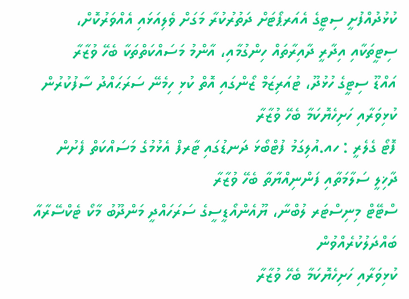ކުޅުދުއްފުށީ ސިޓީގެ އެއަރޕޯޓަށް ދަތުރުކުރާ މަގަށް ވެލިއަޅައި އެއްވަރުކޮށް،
ސިޓީތަކާއި އިދާރީ ދާއިރާތައް ހިންގުމާއި، އާންމު މަސައްކަތްތަކާ ބެހޭ ވުޒާރާ
އައްޑޫ ސިޓީގެ ހުޅުދޫ، ޓުއަރިޒަމް ޒޯންގައި އޮތް ކުޅި ހިމެނޭ ސަރަޙައްދު ސާފުކުރުން
ކުޅިވަރާއި ހަށިހެޔޮކަމާ ބެހޭ ވުޒާރާ
ފޮޓޯ ގެލެރީ : ހއ.އުލިގަމު ފުޓްބޯޅަ ދަނޑުގައި ޓާރފް އެޅުމުގެ މަސައްކަތް ފެށުން
ދާޚިލީ ސަލާމަތާއި ފަންނިއްޔާތާ ބެހޭ ވުޒާރާ
ސްޓޭޓް މިނިސްޓަރ ލުބްނާ، ޔޫއެންއޯޑީސީގެ ސަރަހައްދީ މަންދޫބު މާކޯ ޓެކްސޭރާއާ ބައްދަލުކުރެއްވުން
ކުޅިވަރާއި ހަށިހެޔޮކަމާ ބެހޭ ވުޒާރާ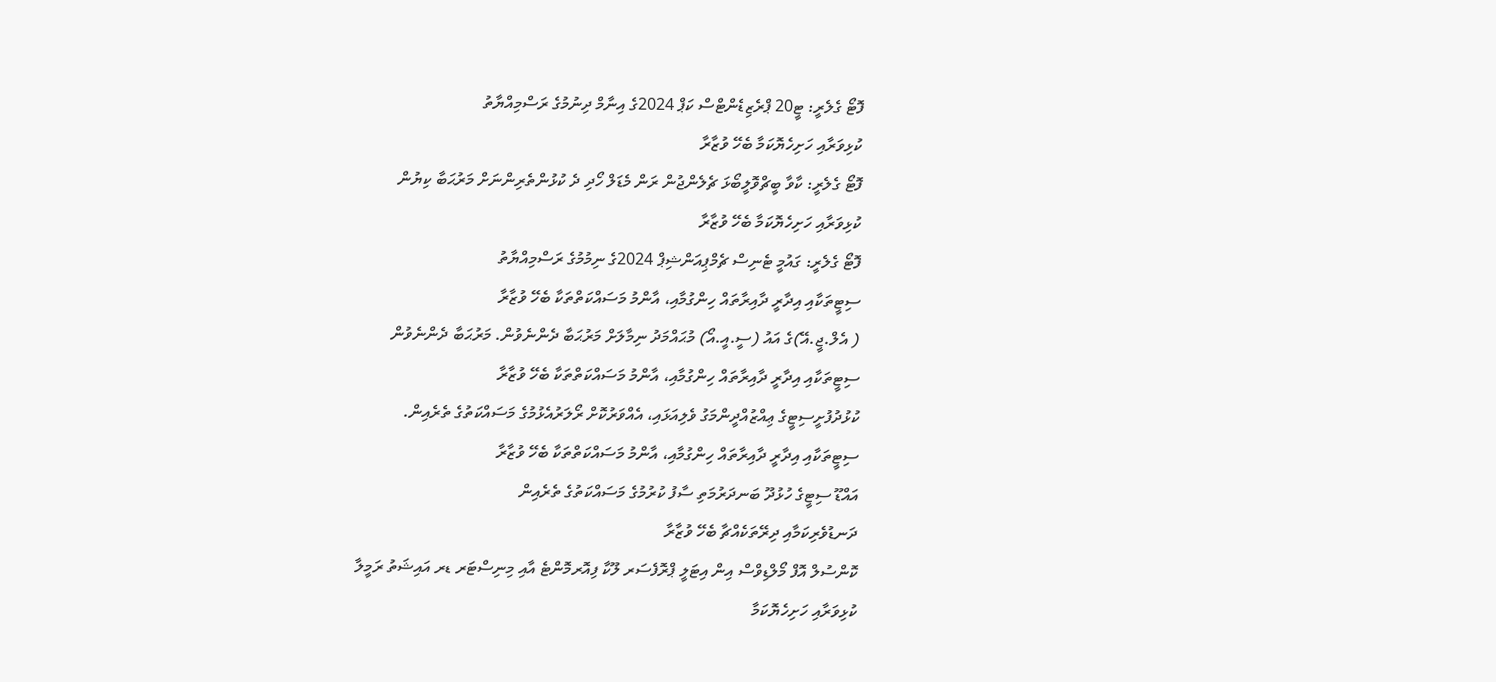ފޮޓޯ ގެލެރީ: ޓީ20 ޕްރެޒިޑެންޓްސް ކަޕް 2024ގެ އިނާމް ދިނުމުގެ ރަސްމިއްޔާތު
ކުޅިވަރާއި ހަށިހެޔޮކަމާ ބެހޭ ވުޒާރާ
ފޮޓޯ ގެލެރީ: ކާވާ ބީޗްވޮލީބޯޅަ ޗެލެންޖުން ރަން މެޑަލް ހޯދި ދެ ކުޅުންތެރިންނަށް މަރުޙަބާ ކިޔުން
ކުޅިވަރާއި ހަށިހެޔޮކަމާ ބެހޭ ވުޒާރާ
ފޮޓޯ ގެލެރީ: ގައުމީ ޓެނިސް ޗެމްޕިއަންޝިޕް 2024ގެ ނިމުމުގެ ރަސްމިއްޔާތު
ސިޓީތަކާއި އިދާރީ ދާއިރާތައް ހިންގުމާއި، އާންމު މަސައްކަތްތަކާ ބެހޭ ވުޒާރާ
( އެލް.ޖީ.އޭ)ގެ އައު (ސީ.އީ.އޯ) މުޙައްމަދު ނިމާލަށް މަރުޙަބާ ދެންނެވުން. މަރުޙަބާ ދެންނެވުން
ސިޓީތަކާއި އިދާރީ ދާއިރާތައް ހިންގުމާއި، އާންމު މަސައްކަތްތަކާ ބެހޭ ވުޒާރާ
ކުޅުދުފުށީސިޓީގެ ޢިއްޒުއްދީންމަގު ވެލިއަޅައި، އެއްވަރުކޮށް ރޯލަރުއެޅުމުގެ މަސައްކަތުގެ ތެރެއިން.
ސިޓީތަކާއި އިދާރީ ދާއިރާތައް ހިންގުމާއި، އާންމު މަސައްކަތްތަކާ ބެހޭ ވުޒާރާ
އައްޑޫ ސިޓީގެ ހުޅުދޫ ބަނދަރުމަތި ސާފު ކުރުމުގެ މަސައްކަތުގެ ތެރެއިން
ދަނޑުވެރިކަމާއި ދިރޭތަކެއްޗާ ބެހޭ ވުޒާރާ
ކޮންސުލް އޮފް މޯލްޑިވްސް އިން އިޓަލީ ޕްރޮފެސަރ ލޫކާ ފިއޮރމޮންޓެ އާއި މިނިސްޓަރ ޑރ އައިޝަތު ރަމީލާ
ކުޅިވަރާއި ހަށިހެޔޮކަމާ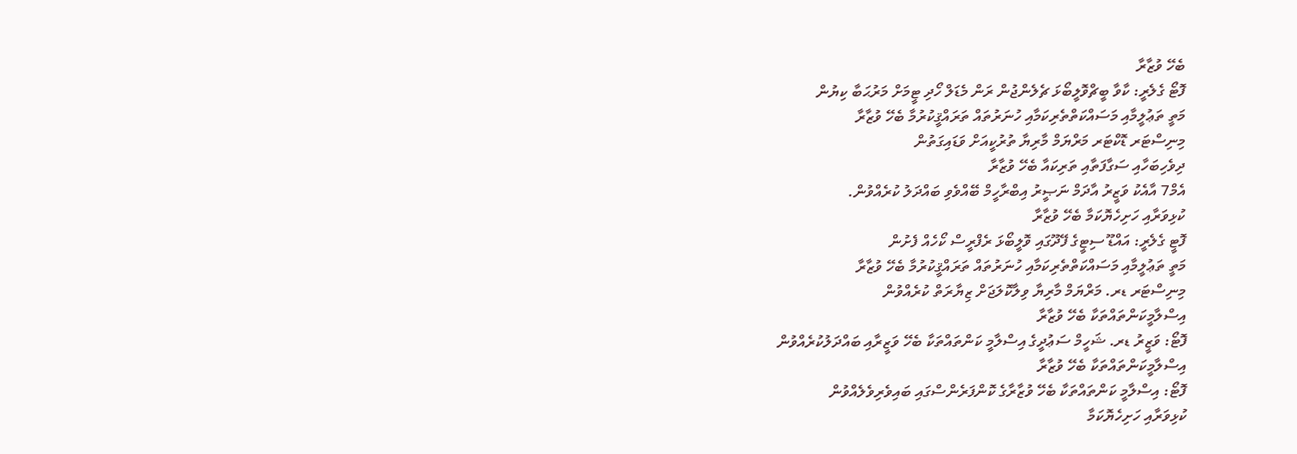ބެހޭ ވުޒާރާ
ފޮޓޯ ގެލެރީ: ކާވާ ބީޗްވޮލީބޯޅަ ޗެލެންޖުން ރަން މެޑަލް ހޯދި ޓީމަށް މަރުޙަބާ ކިޔުން
މަތީ ތަޢުލީމާއި މަސައްކަތްތެރިކަމާއި ހުނަރުތައް ތަރައްޤީކުރުމާ ބެހޭ ވުޒާރާ
މިނިސްޓަރ ޑޮކްޓަރ މަރްޔަމް މާރިޔާ ތުރުކީއަށް ވަޑައިގަތުން
ދިވެހިބަހާއި ސަގާފަތާއި ތަރިކައާ ބެހޭ ވުޒާރާ
އެމް7 އާއެކު ވަޒީރު އާދަމް ނަޞީރު އިބްރާހީމް ބޭއްވެވި ބައްދަލު ކުރެއްވުން.
ކުޅިވަރާއި ހަށިހެޔޮކަމާ ބެހޭ ވުޒާރާ
ފޮޓީ ގެލެރީ: އައްޑޫ ސިޓީގެ ފޭދޫގައި ވޮލީބޯޅަ ރެފްރީސް ކޯހެއް ފެށުން
މަތީ ތަޢުލީމާއި މަސައްކަތްތެރިކަމާއި ހުނަރުތައް ތަރައްޤީކުރުމާ ބެހޭ ވުޒާރާ
މިނިސްޓަރ ޑރ. މަރްޔަމް މާރިޔާ ވިލާކޮލަޖަށް ޒިޔާރަތް ކުރެއްވުން
އިސްލާމީކަންތައްތަކާ ބެހޭ ވުޒާރާ
ފޮޓޯ: ވަޒީރު ޑރ. ޝަހީމް ސަޢުދީގެ އިސްލާމީ ކަންތައްތަކާ ބެހޭ ވަޒީރާއި ބައްދަލުކުރެއްވުން
އިސްލާމީކަންތައްތަކާ ބެހޭ ވުޒާރާ
ފޮޓޯ: އިސްލާމީ ކަންތައްތަކާ ބެހޭ ވުޒާރާގެ ކޮންފަރެންސްގައި ބައިވެރިވެލެއްވުން
ކުޅިވަރާއި ހަށިހެޔޮކަމާ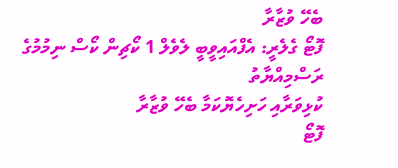ބެހޭ ވުޒާރާ
ފޮޓޯ ގެލެރީ: އެފްއައިވީބީ ލެވެލް 1 ކޯޗިން ކޯސް ނިމުމުގެ ރަސްމިއްޔާތު
ކުޅިވަރާއި ހަށިހެޔޮކަމާ ބެހޭ ވުޒާރާ
ފޮޓޯ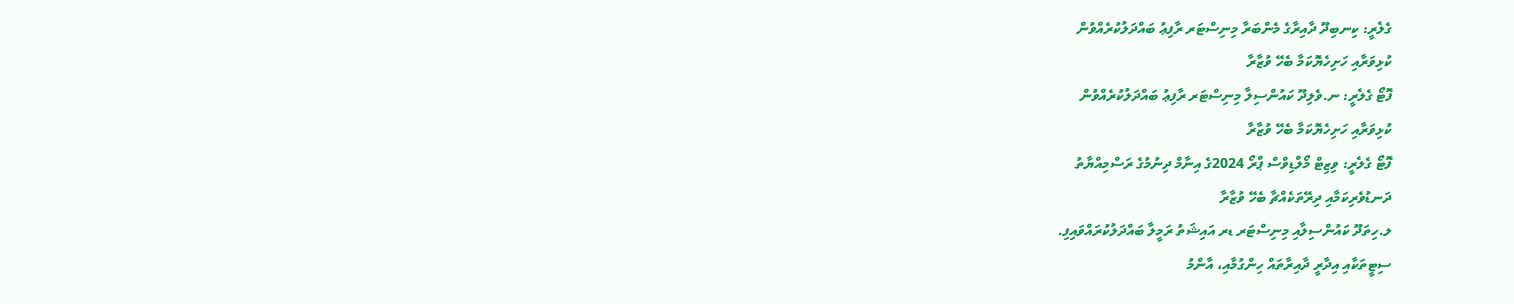ގެލެރީ: ކިނބިދޫ ދާއިރާގެ މެންބަރާ މިނިސްޓަރ ރާފިޢު ބައްދަލުކުރެއްވުން
ކުޅިވަރާއި ހަށިހެޔޮކަމާ ބެހޭ ވުޒާރާ
ފޮޓޯ ގެލެރީ: ނ.ވެލިދޫ ކައުންސިލާ މިނިސްޓަރ ރާފިޢު ބައްދަލުކުރެއްވުން
ކުޅިވަރާއި ހަށިހެޔޮކަމާ ބެހޭ ވުޒާރާ
ފޮޓޯ ގެލެރީ: ވިޒިޓް މޯލްޑިވްސް ޕްރޯ 2024ގެ އިނާމް ދިނުމުގެ ރަސްމިއްޔާތު
ދަނޑުވެރިކަމާއި ދިރޭތަކެއްޗާ ބެހޭ ވުޒާރާ
ލ.ހިތަދޫ ކައުންސިލާއި މިނިސްޓަރ ޑރ އައިޝަތު ރަމީލާ ބައްދަލުކުރައްވައިފި.
ސިޓީތަކާއި އިދާރީ ދާއިރާތައް ހިންގުމާއި، އާންމު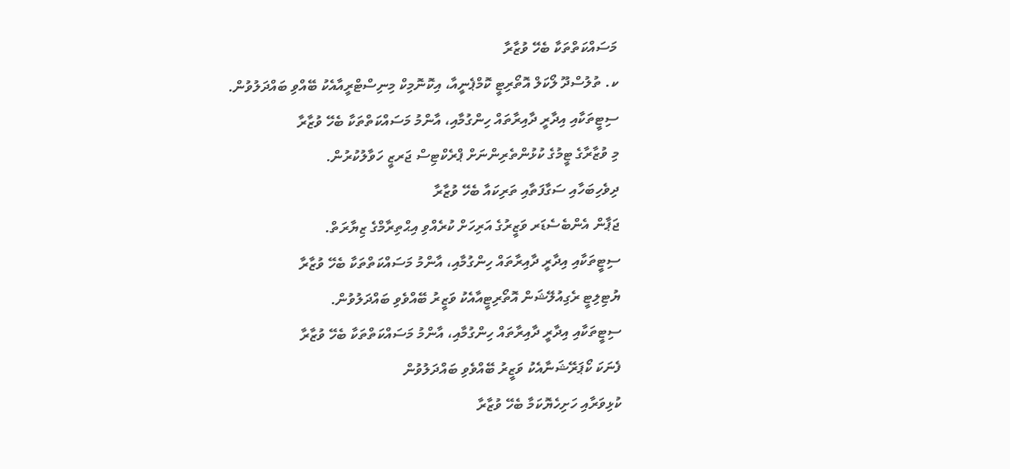މަސައްކަތްތަކާ ބެހޭ ވުޒާރާ
ކ. ތުލުސްދޫ ލޯކަލް އޮތޯރިޓީ ކޮމްޕެނީއާ، އިކޮނޮމިކް މިނިސްޓްރީއާއެކު ބޭއްވި ބައްދަލުވުން.
ސިޓީތަކާއި އިދާރީ ދާއިރާތައް ހިންގުމާއި، އާންމު މަސައްކަތްތަކާ ބެހޭ ވުޒާރާ
މި ވުޒާރާގެ ޓީމުގެ ކުޅުންތެރިންނަށް ޕްރެކްޓިސް ޖަރޒީ ހަވާލުކުރުން.
ދިވެހިބަހާއި ސަގާފަތާއި ތަރިކައާ ބެހޭ ވުޒާރާ
ޖަޕާން އެންބެސެޑަރ ވަޒީރުގެ އަރިހަށް ކުރެއްވި އިޙްތިރާމްގެ ޒިޔާރަތް.
ސިޓީތަކާއި އިދާރީ ދާއިރާތައް ހިންގުމާއި، އާންމު މަސައްކަތްތަކާ ބެހޭ ވުޒާރާ
ޔުޓިލިޓީ ރެގިއުލޭޝަން އޮތޯރިޓީއާއެކު ވަޒީރު ބޭއްވެވި ބައްދަލުވުން.
ސިޓީތަކާއި އިދާރީ ދާއިރާތައް ހިންގުމާއި، އާންމު މަސައްކަތްތަކާ ބެހޭ ވުޒާރާ
ފެނަކަ ކޯޕަރޭޝަނާއެކު ވަޒީރު ބޭއްވެވި ބައްދަލުވުން
ކުޅިވަރާއި ހަށިހެޔޮކަމާ ބެހޭ ވުޒާރާ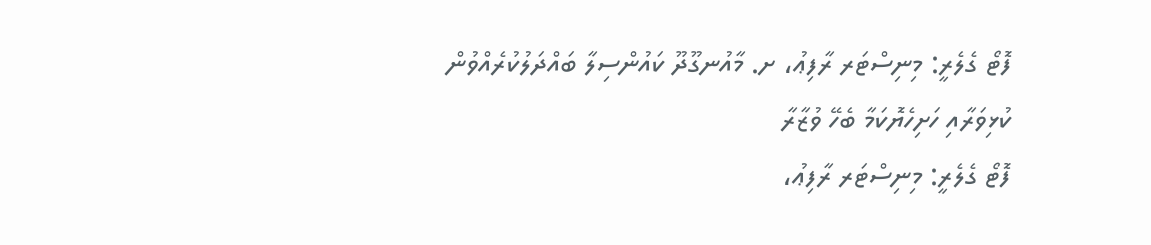ފޮޓޯ ގެލެރީ: މިނިސްޓަރ ރާފިޢު، ށ. މާއުނގޫދޫ ކައުންސިލާ ބައްދަލުކުރެއްވުން
ކުޅިވަރާއި ހަށިހެޔޮކަމާ ބެހޭ ވުޒާރާ
ފޮޓޯ ގެލެރީ: މިނިސްޓަރ ރާފިޢު،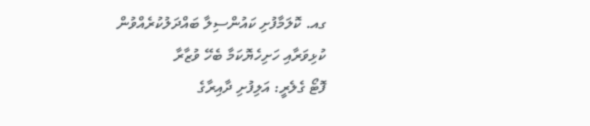ގއ. ކޮލަމާފުށި ކައުންސިލާ ބައްދަލުކުރެއްވުން
ކުޅިވަރާއި ހަށިހެޔޮކަމާ ބެހޭ ވުޒާރާ
ފޮޓޯ ގެލެރީ: އަލިފުށި ދާއިރާގެ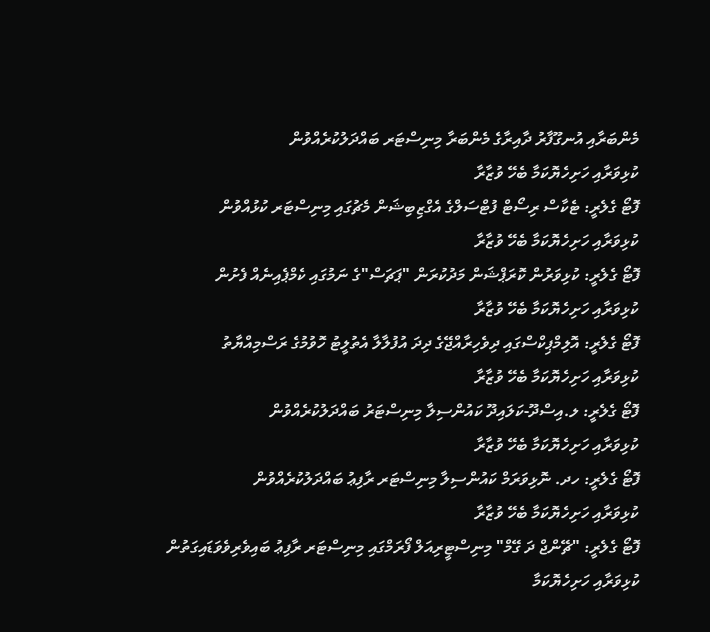މެންބަރާއި އުނގޫފާރު ދާއިރާގެ މެންބަރާ މިނިސްޓަރ ބައްދަލުކުރެއްވުން
ކުޅިވަރާއި ހަށިހެޔޮކަމާ ބެހޭ ވުޒާރާ
ފޮޓޯ ގެލެރީ: ޓެކާސް ރިސޯޓް ފުޓްސަލްގެ އެގްޒިބިޝަން މެޗުގައި މިނިސްޓަރ ކުޅުއްވުން
ކުޅިވަރާއި ހަށިހެޔޮކަމާ ބެހޭ ވުޒާރާ
ފޮޓޯ ގެލެރީ: ކުޅިވަރުން ކޮރަޕްޝަން މަދުކުރަން "ޕަޗަސް"ގެ ނަމުގައި ކެމްޕެއިނެއް ފެށުން
ކުޅިވަރާއި ހަށިހެޔޮކަމާ ބެހޭ ވުޒާރާ
ފޮޓޯ ގެލެރީ: އޮލިމްޕިކްސްގައި ދިވެހިރާއްޖޭގެ ދިދަ އުފުލާލާ އެތުލީޓު ހޮވުމުގެ ރަސްމިއްޔާތު
ކުޅިވަރާއި ހަށިހެޔޮކަމާ ބެހޭ ވުޒާރާ
ފޮޓޯ ގެލެރީ: ލ.އިސްދޫ-ކަލައިދޫ ކައުންސިލާ މިނިސްޓަރު ބައްދަލުކުރެއްވުން
ކުޅިވަރާއި ހަށިހެޔޮކަމާ ބެހޭ ވުޒާރާ
ފޮޓޯ ގެލެރީ: ހދ. ނޮޅިވަރަމް ކައުންސިލާ މިނިސްޓަރ ރާފިޢު ބައްދަލުކުރެއްވުން
ކުޅިވަރާއި ހަށިހެޔޮކަމާ ބެހޭ ވުޒާރާ
ފޮޓޯ ގެލެރީ: "ޗޭންޖް ދަ ގޭމް" މިނިސްޓީރިއަލް ފޯރަމްގައި މިނިސްޓަރ ރާފިޢު ބައިވެރިވެވަޑައިގަތުން
ކުޅިވަރާއި ހަށިހެޔޮކަމާ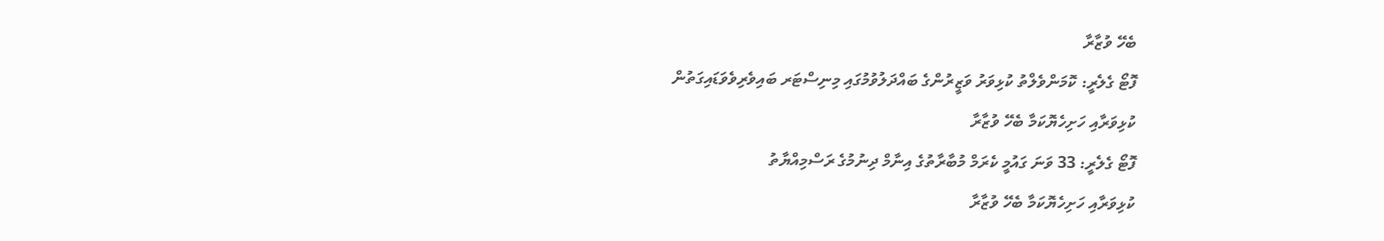ބެހޭ ވުޒާރާ
ފޮޓޯ ގެލެރީ: ކޮމަންވެލްތު ކުޅިވަރު ވަޒީރުންގެ ބައްދަލުވުމުގައި މިނިސްޓަރ ބައިވެރިވެވަޑައިގަތުން
ކުޅިވަރާއި ހަށިހެޔޮކަމާ ބެހޭ ވުޒާރާ
ފޮޓޯ ގެލެރީ: 33 ވަނަ ގައުމީ ކެރަމް މުބާރާތުގެ އިނާމް ދިނުމުގެ ރަސްމިއްޔާތު
ކުޅިވަރާއި ހަށިހެޔޮކަމާ ބެހޭ ވުޒާރާ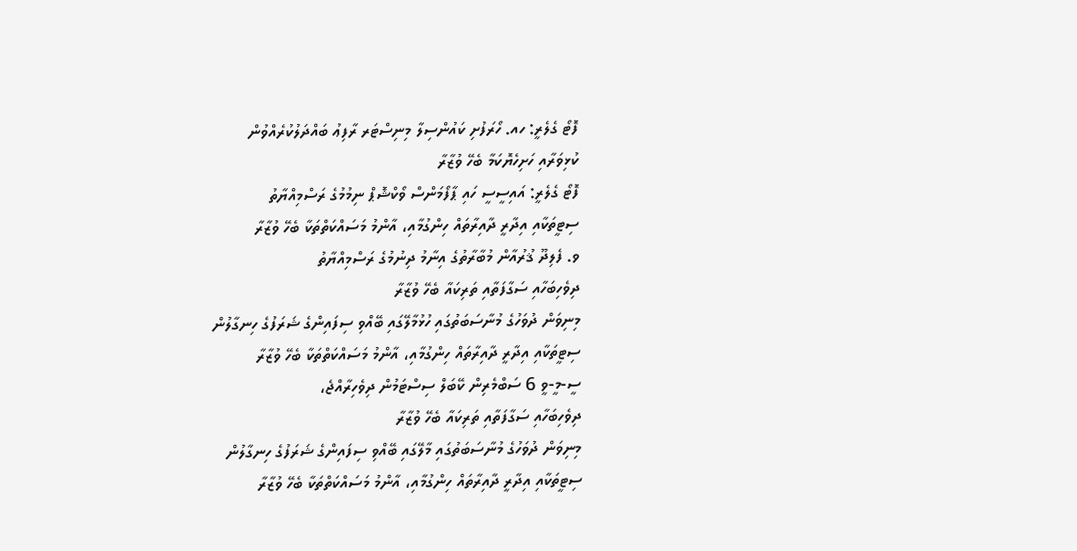ފޮޓޯ ގެލެރީ: ހއ. ހޯރަފުށި ކައުންސިލާ މިނިސްޓަރ ރާފިޢު ބައްދަލުކުރެއްވުން
ކުޅިވަރާއި ހަށިހެޔޮކަމާ ބެހޭ ވުޒާރާ
ފޮޓޯ ގެލެރީ: އައިސީސީ ހައި ޕާފޯމަންސް ވޯކްޝޮޕް ނިމުމުގެ ރަސްމިއްޔާތު
ސިޓީތަކާއި އިދާރީ ދާއިރާތައް ހިންގުމާއި، އާންމު މަސައްކަތްތަކާ ބެހޭ ވުޒާރާ
ވ. ފެލިދޫ ޤުރުއާން މުބާރާތުގެ އިނާމު ދިނުމުގެ ރަސްމިއްޔާތު
ދިވެހިބަހާއި ސަގާފަތާއި ތަރިކައާ ބެހޭ ވުޒާރާ
މިނިވަން ދުވަހުގެ މުނާސަބަތުގައި ހުޅުމާލޭގައި ބޭއްވި ސިފައިންގެ ޝަރަފުގެ ހިނގާލުން
ސިޓީތަކާއި އިދާރީ ދާއިރާތައް ހިންގުމާއި، އާންމު މަސައްކަތްތަކާ ބެހޭ ވުޒާރާ
ސީ-މީ-ވީ 6 ސަބްމެރިން ކޭބަލް ސިސްޓަމުން ދިވެހިރާއްޖެ،
ދިވެހިބަހާއި ސަގާފަތާއި ތަރިކައާ ބެހޭ ވުޒާރާ
މިނިވަން ދުވަހުގެ މުނާސަބަތުގައި މާލޭގައި ބޭއްވި ސިފައިންގެ ޝަރަފުގެ ހިނގާލުން
ސިޓީތަކާއި އިދާރީ ދާއިރާތައް ހިންގުމާއި، އާންމު މަސައްކަތްތަކާ ބެހޭ ވުޒާރާ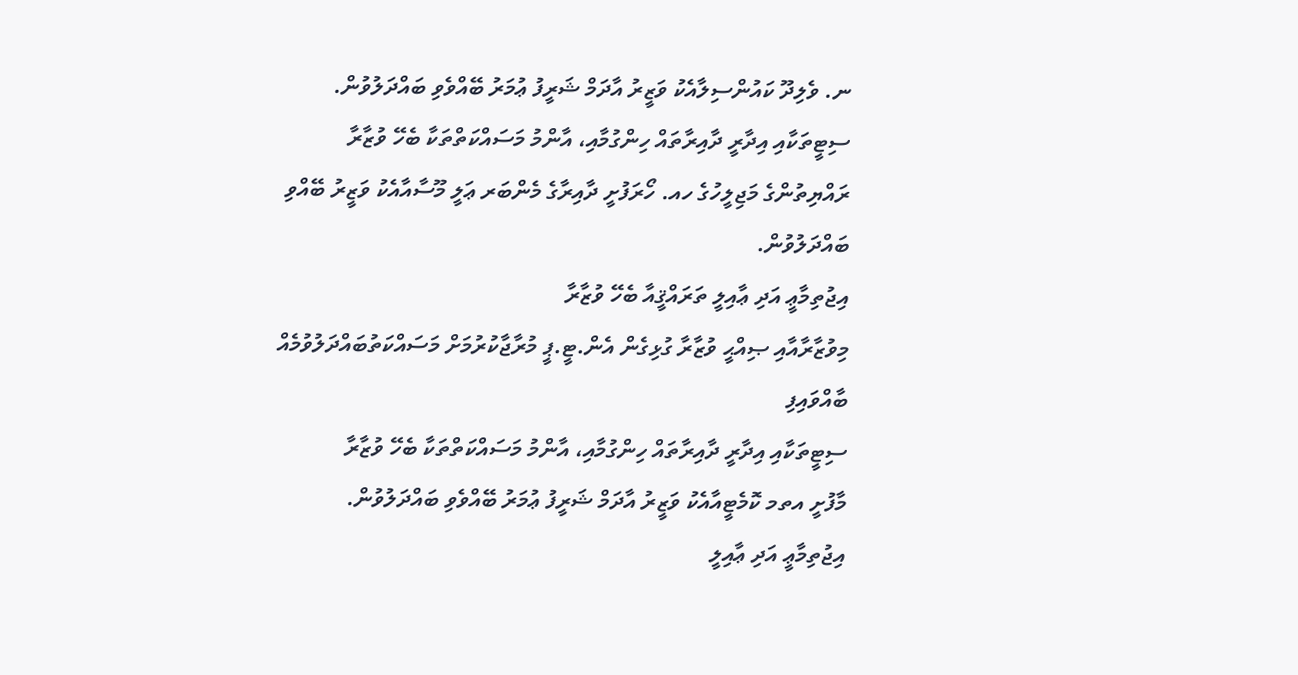ނ. ވެލިދޫ ކައުންސިލާއެކު ވަޒީރު އާދަމް ޝަރީފު ޢުމަރު ބޭއްވެވި ބައްދަލުވުން.
ސިޓީތަކާއި އިދާރީ ދާއިރާތައް ހިންގުމާއި، އާންމު މަސައްކަތްތަކާ ބެހޭ ވުޒާރާ
ރައްޔިތުންގެ މަޖިލީހުގެ ހއ. ހޯރަފުށީ ދާއިރާގެ މެންބަރ ޢަލީ މޫސާއާއެކު ވަޒީރު ބޭއްވި ބައްދަލުވުން.
އިޖުތިމާޢީ އަދި ޢާއިލީ ތަރައްޤީއާ ބެހޭ ވުޒާރާ
މިވުޒާރާއާއި ޞިއްޙީ ވުޒާރާ ގުޅިގެން އެން.ޓީ.ޕީ މުރާޖާކުރުމަށް މަސައްކަތުބައްދަލުވުމެއް ބާއްވައިފި
ސިޓީތަކާއި އިދާރީ ދާއިރާތައް ހިންގުމާއި، އާންމު މަސައްކަތްތަކާ ބެހޭ ވުޒާރާ
މާފުށީ އތމ ކޮމެޓީއާއެކު ވަޒީރު އާދަމް ޝަރީފު ޢުމަރު ބޭއްވެވި ބައްދަލުވުން.
އިޖުތިމާޢީ އަދި ޢާއިލީ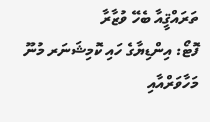ތަރައްޤީއާ ބެހޭ ވުޒާރާ
ފޮޓޯ: އިންޑިޔާގެ ހައި ކޮމިޝަނަރ މުނޫ މަހާވަރްއާއި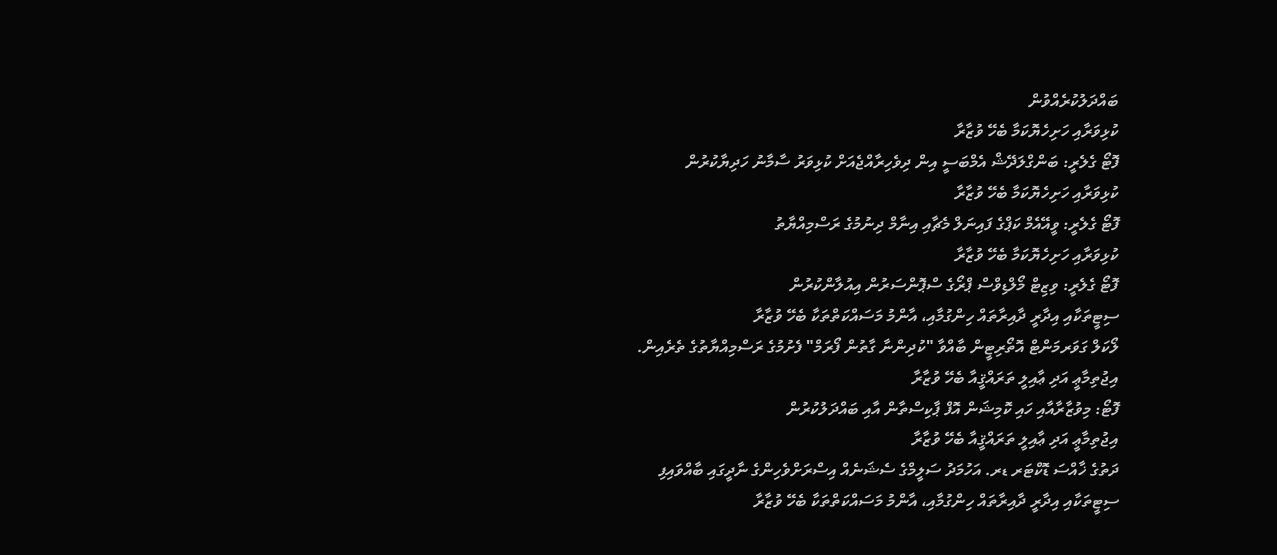ބައްދަލުކުރެއްވުން
ކުޅިވަރާއި ހަށިހެޔޮކަމާ ބެހޭ ވުޒާރާ
ފޮޓޯ ގެލެރީ: ބަންގްލަދޭޝް އެމްބަސީ އިން ދިވެހިރާއްޖެއަށް ކުޅިވަރު ސާމާނު ހަދިޔާކުރުން
ކުޅިވަރާއި ހަށިހެޔޮކަމާ ބެހޭ ވުޒާރާ
ފޮޓޯ ގެލެރީ: ވީއޭއެމް ކަޕްގެ ފައިނަލް މެޗާއި އިނާމް ދިނުމުގެ ރަސްމިއްޔާތު
ކުޅިވަރާއި ހަށިހެޔޮކަމާ ބެހޭ ވުޒާރާ
ފޮޓޯ ގެލެރީ: ވިޒިޓް މޯލްޑިވްސް ޕްރޯގެ ސްޕޮންސަރުން އިއުލާންކުރުން
ސިޓީތަކާއި އިދާރީ ދާއިރާތައް ހިންގުމާއި، އާންމު މަސައްކަތްތަކާ ބެހޭ ވުޒާރާ
ލޯކަލް ގަވަރމަންޓް އޮތޯރިޓީން ބާއްވާ "ކުދިންނާ ގާތުން ފޯރަމް" ފެށުމުގެ ރަސްމިއްޔާތުގެ ތެރެއިން.
އިޖުތިމާޢީ އަދި ޢާއިލީ ތަރައްޤީއާ ބެހޭ ވުޒާރާ
ފޮޓޯ: މިވުޒާރާއާއި ހައި ކޮމިޝަން އޮފް ޕާކިސްތާން އާއި ބައްދަލުކުރުން
އިޖުތިމާޢީ އަދި ޢާއިލީ ތަރައްޤީއާ ބެހޭ ވުޒާރާ
ދަތުގެ ޚާއްސަ ޑޮކްޓަރ ޑރ. އަހުމަދު ސަލީމްގެ ސެޝަނެއް އިސްރަށްވެހިންގެ ނާދީގައި ބާއްވައިފި
ސިޓީތަކާއި އިދާރީ ދާއިރާތައް ހިންގުމާއި، އާންމު މަސައްކަތްތަކާ ބެހޭ ވުޒާރާ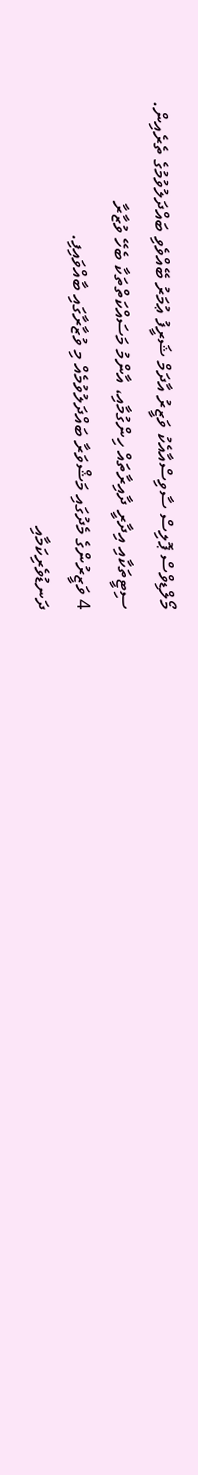މޯލްޑިވްސް ޕޮލިސް ސާވިސްއާއެކު ވަޒީރު އާދަމް ޝަރީފު ޢުމަރު ބޭއްވެވި ބައްދަލުވުމުގެ ތެރެއިން.
ސިޓީތަކާއި އިދާރީ ދާއިރާތައް ހިންގުމާއި، އާންމު މަސައްކަތްތަކާ ބެހޭ ވުޒާރާ
4 ވަޒީރުންގެ މެދުގައި މަޝްވަރާ ބައްދަލުވުމެއް މި ވުޒާރާގައި ބާއްވައިފި.
ދަނޑުވެރިކަމާއި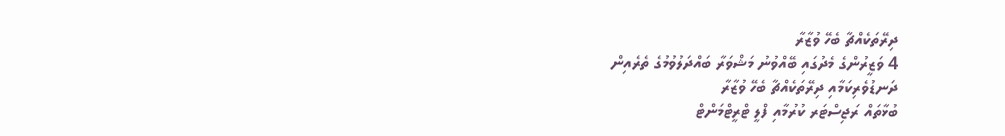ދިރޭތަކެއްޗާ ބެހޭ ވުޒާރާ
4 ވަޒީރުންގެ މެދުގައި ބޭއްވުނު މަޝްވަރާ ބައްދަލުވުމުގެ ތެރެއިން
ދަނޑުވެރިކަމާއި ދިރޭތަކެއްޗާ ބެހޭ ވުޒާރާ
ބުޅާތައް ރަޖިސްޓަރ ކުރުމާއި ފްލީ ޓްރީޓްމަންޓް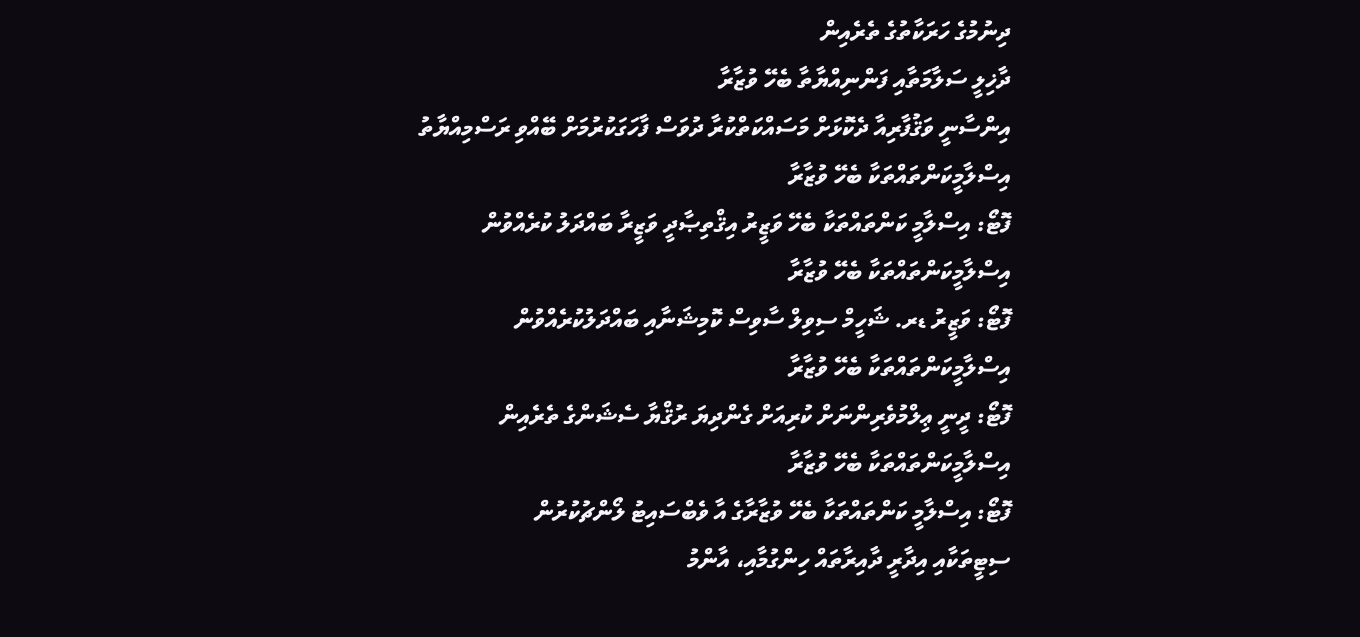ދިނުމުގެ ހަރަކާތުގެ ތެރެއިން
ދާޚިލީ ސަލާމަތާއި ފަންނިއްޔާތާ ބެހޭ ވުޒާރާ
އިންސާނީ ވަޤުފާރިއާ ދެކޮޅަށް މަސައްކަތްކުރާ ދުވަސް ފާހަގަކުރުމަށް ބޭއްވި ރަސްމިއްޔާތު
އިސްލާމީކަންތައްތަކާ ބެހޭ ވުޒާރާ
ފޮޓޯ: އިސްލާމީ ކަންތައްތަކާ ބެހޭ ވަޒީރު އިޤްތިޞާދީ ވަޒީރާ ބައްދަލު ކުރެއްވުން
އިސްލާމީކަންތައްތަކާ ބެހޭ ވުޒާރާ
ފޮޓޯ: ވަޒީރު ޑރ. ޝަހީމް ސިވިލް ސާވިސް ކޮމިޝަނާއި ބައްދަލުކުރެއްވުން
އިސްލާމީކަންތައްތަކާ ބެހޭ ވުޒާރާ
ފޮޓޯ: ދީނީ ޢިލްމުވެރިންނަށް ކުރިއަށް ގެންދިޔަ ރުޤްޔާ ސެޝަންގެ ތެރެއިން
އިސްލާމީކަންތައްތަކާ ބެހޭ ވުޒާރާ
ފޮޓޯ: އިސްލާމީ ކަންތައްތަކާ ބެހޭ ވުޒާރާގެ އާ ވެބްސައިޓު ލޯންޗުކުރުން
ސިޓީތަކާއި އިދާރީ ދާއިރާތައް ހިންގުމާއި، އާންމު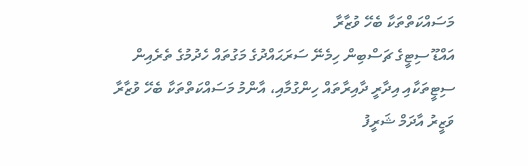މަސައްކަތްތަކާ ބެހޭ ވުޒާރާ
އައްޑޫ ސިޓީގެ ޗަސްބިން ހިމެނޭ ސަރަޙައްދުގެ މަގުތައް ހެދުމުގެ ތެރެއިން
ސިޓީތަކާއި އިދާރީ ދާއިރާތައް ހިންގުމާއި، އާންމު މަސައްކަތްތަކާ ބެހޭ ވުޒާރާ
ވަޒީރު އާދަމް ޝަރީފު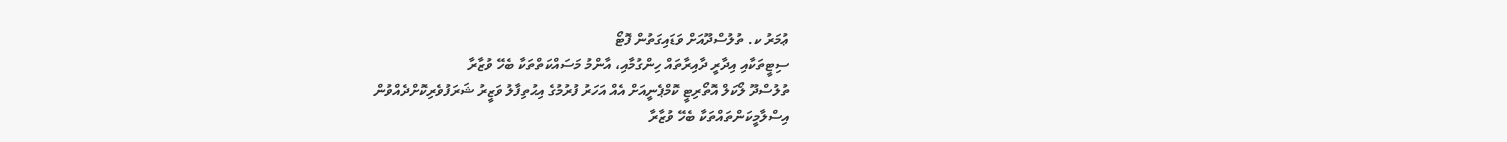ޢުމަރު ކ. ތުލުސްދޫއަށް ވަޑައިގަތުން ފޮޓޯ
ސިޓީތަކާއި އިދާރީ ދާއިރާތައް ހިންގުމާއި، އާންމު މަސައްކަތްތަކާ ބެހޭ ވުޒާރާ
ތުލުސްދޫ ލޯކަލް އޮތޯރިޓީ ކޮމްޕެނީއަށް އެއް އަހަރު ފުރުމުގެ އިޙުތިފާލު ވަޒީރު ޝަރަފުވެރިކޮށްދެއްވުން
އިސްލާމީކަންތައްތަކާ ބެހޭ ވުޒާރާ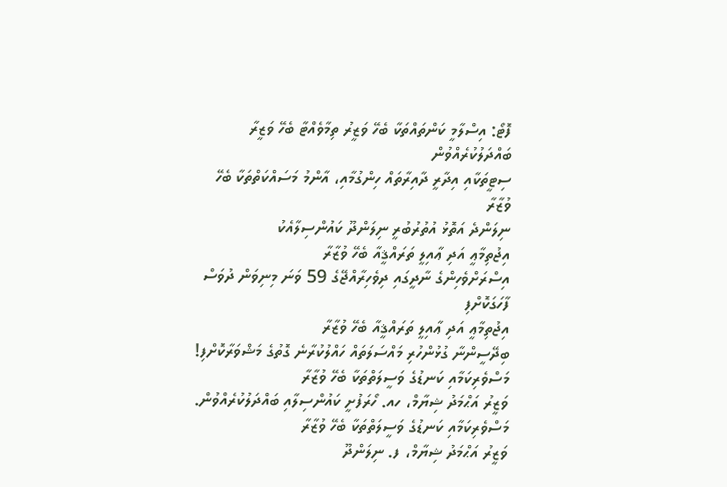ފޮޓޯ: އިސްލާމީ ކަންތައްތަކާ ބެހޭ ވަޒީރު ތިމާވެއްޓާ ބެހޭ ވަޒީރާ ބައްދަލުކުރެއްވުން
ސިޓީތަކާއި އިދާރީ ދާއިރާތައް ހިންގުމާއި، އާންމު މަސައްކަތްތަކާ ބެހޭ ވުޒާރާ
ނިލަންދެ އަތޮޅު އުތުރުބުރީ ނިލަންދޫ ކައުންސިލާއެކު
އިޖުތިމާޢީ އަދި ޢާއިލީ ތަރައްޤީއާ ބެހޭ ވުޒާރާ
އިސްރަށްވެހިންގެ ނާދީގައި ދިވެހިރާއްޖޭގެ 59 ވަނަ މިނިވަން ދުވަސް ފާހަގަކޮށްފި
އިޖުތިމާޢީ އަދި ޢާއިލީ ތަރައްޤީއާ ބެހޭ ވުޒާރާ
ބިދޭސީންނާ ގުޅުންހުރި މައްސަލަތައް ހައްލުކުރާނެ ގޮތުގެ މަޝްވަރާކޮށްފި!
މަސްވެރިކަމާއި ކަނޑުގެ ވަސީލަތްތަކާ ބެހޭ ވުޒާރާ
ވަޒީރު އަޙްމަދު ޝިޔާމް، ހއ. ހޯރަފުށީ ކައުންސިލާއި ބައްދަލުކުރެއްވުން.
މަސްވެރިކަމާއި ކަނޑުގެ ވަސީލަތްތަކާ ބެހޭ ވުޒާރާ
ވަޒީރު އަޙްމަދު ޝިޔާމް، ފ. ނިލަންދޫ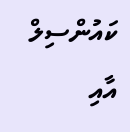ކައުންސިލް އާއި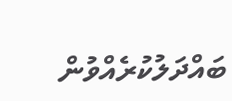ބައްދަލުކުރެއްވުން